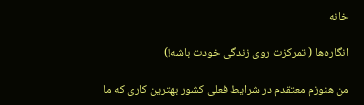خانه

انگاره‌ها ( تمرکزت روی زندگی خودت باشه!)

من هنوزم معتقدم در شرایط فعلی کشور بهترین کاری که ما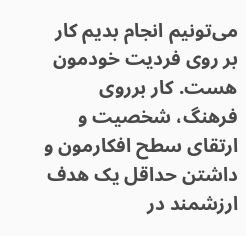می‌تونیم انجام بدیم کار بر روی فردیت خودمون هست. کار برروی فرهنگ، شخصیت و ارتقای سطح افکارمون و داشتن حداقل یک هدف ارزشمند در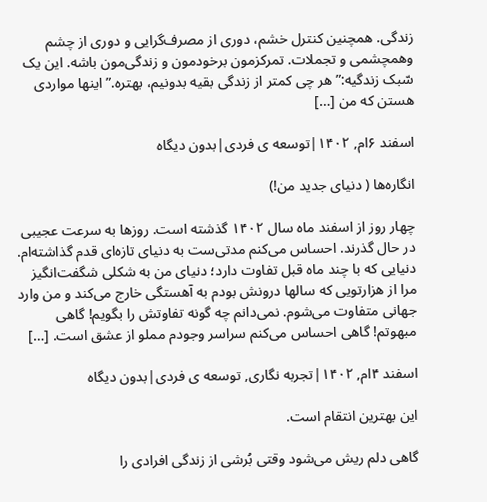زندگی. همچنین کنترل خشم‌، دوری از مصرف‌گرایی و دوری از چشم‌ وهمچشمی و تجملات. تمرکزمون برخودمون و زندگی‌مون باشه. این یک سّبک زندگیه:” هر چی کمتر از زندگی بقیه بدونیم، بهتره.” اینها مواردی هستن که من […]

اسفند ۶ام, ۱۴۰۲|توسعه ی فردی|بدون دیگاه

انگاره‌ها ( دنیای جدید من!)

چهار روز از اسفند ماه سال ۱۴۰۲ گذشته است. روزها به سرعت عجیبی در حال گذرند. احساس می‌کنم مدتی‌ست به دنیای تازه‌ای قدم گذاشته‌ام. دنیایی که با چند ماه قبل تفاوت دارد؛ دنیای من به شکلی شگفت‌انگیز مرا از هزارتویی که سالها درونش بودم به آهستگی خارج می‌کند و من وارد جهانی متفاوت می‌شوم. نمی‌دانم چه گونه تفاوتش را بگویم! گاهی مبهوتم! گاهی احساس می‌کنم سراسر وجودم مملو از عشق است. […]

اسفند ۴ام, ۱۴۰۲|تجربه نگاری, توسعه ی فردی|بدون دیگاه

این بهترین انتقام است.

گاهی دلم ریش می‌شود وقتی بُرشی از زندگی افرادی را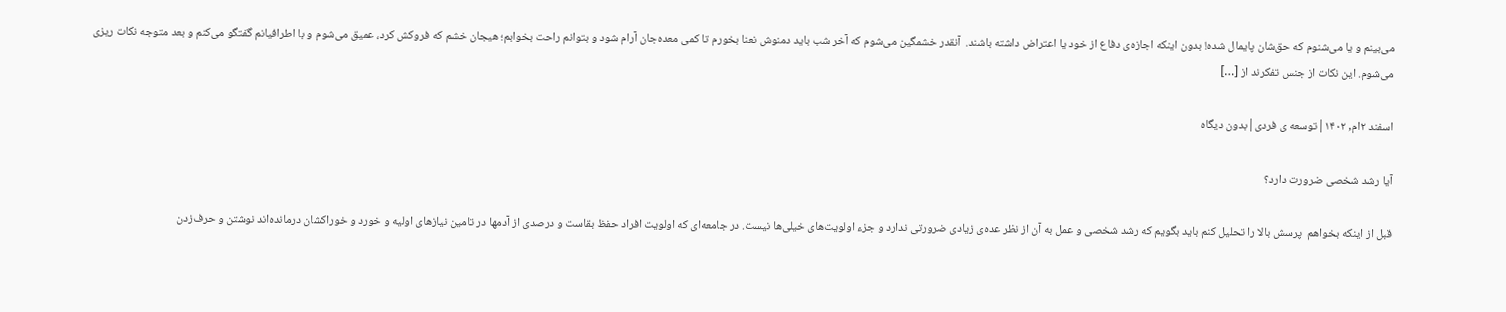می‌بینم و یا می‌شنوم که حق‌شان پایمال شده! بدون اینکه اجازه‌ی دفاع از خود یا اعتراض داشته باشند.  آنقدر خشمگین می‌شوم که آخر شب باید دمنوش نعنا بخورم تا کمی معده‌جان آرام شود و بتوانم راحت بخوابم؛ هیجان خشم که فروکش کرد، عمیق می‌شوم و با اطرافیانم گفتگو می‌کنم و بعد متوجه نکات ریزی می‌شوم. این نکات از جنس تفکرند از […]

اسفند ۲ام, ۱۴۰۲|توسعه ی فردی|بدون دیگاه

آیا رشد شخصی ضرورت دارد؟

قبل از اینکه بخواهم  پرسش بالا را تحلیل کنم باید بگویم که رشد شخصی و عمل به آن از نظر عده‌ی زیادی ضرورتی ندارد و جزء اولویت‌های خیلی‌ها نیست. در جامعه‌‌ای که اولویت افراد حفظ بقاست و درصدی از آدمها در تامین نیازهای اولیه و خورد و خوراکشان درمانده‌اند نوشتن و حرف‌زدن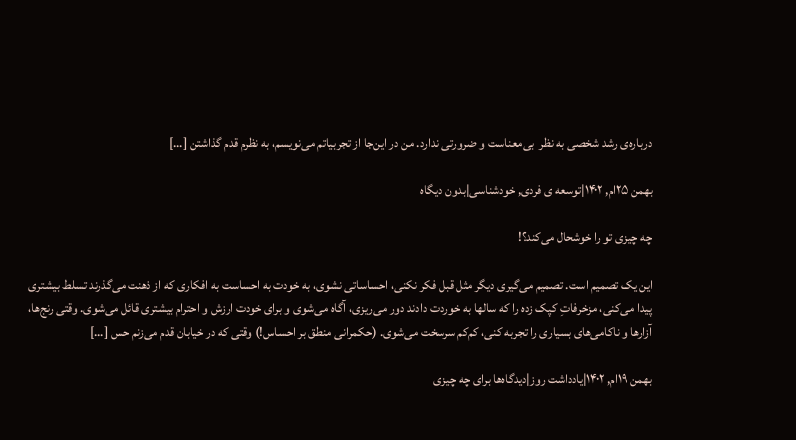درباره‌ی رشد شخصی به نظر  بی‌معناست و ضرورتی ندارد. من در این‌جا از تجربیاتم می‌نویسم، به نظرم قدم گذاشتن […]

بهمن ۲۵ام, ۱۴۰۲|توسعه ی فردی, خودشناسی|بدون دیگاه

چه چیزی تو را خوشحال می‌کند؟!

این یک تصمیم است. تصمیم می‌گیری دیگر مثل قبل فکر نکنی، احساساتی نشوی، به خودت به احساست به افکاری که از ذهنت می‌گذرند تسلط بیشتری پیدا می‌کنی‌، مزخرفاتِ کپک زده را که سالها به خوردت دادند دور می‌ریزی، آگاه می‌شوی و برای خودت ارزش و احترام بیشتری قائل می‌شوی. وقتی رنج‌ها، آزارها و ناکامی‌های بسیاری را تجربه کنی، کم‌کم سرسخت می‌شوی. (حکمرانی منطق بر احساس!) وقتی که در خیابان قدم می‌زنم حس […]

بهمن ۱۹ام, ۱۴۰۲|یادداشت روز|دیدگاه‌ها برای چه چیزی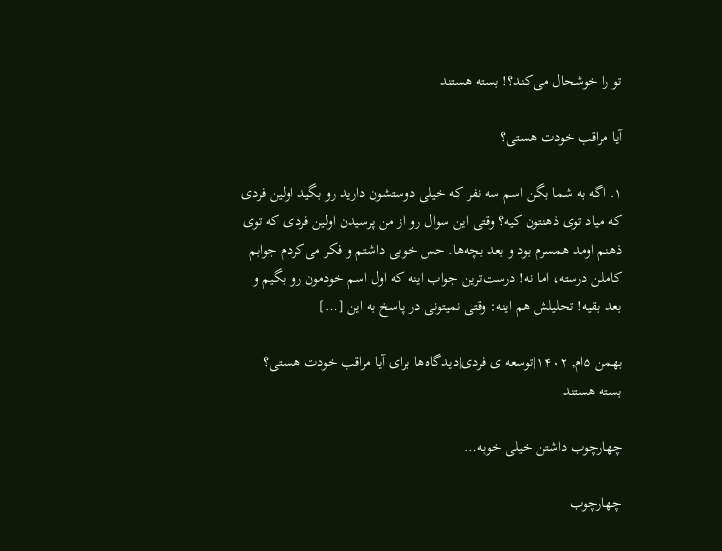تو را خوشحال می‌کند؟! بسته هستند

آیا مراقب خودت هستی؟

۱. اگه به شما بگن اسم سه نفر که خیلی دوستشون دارید رو بگید اولین فردی که میاد توی ذهنتون کیه؟‌ وقتی این سوال رو از من پرسیدن اولین فردی که توی ذهنم اومد همسرم بود و بعد بچه‌ها. حس خوبی داشتم و فکر می‌کردم جوابم کاملن درسته، اما نه! درست‌ترین جواب اینه که اول اسم خودمون رو بگیم و بعد بقیه! تحلیلش هم اینه: وقتی نمیتونی در پاسخ به این […]

بهمن ۵ام, ۱۴۰۲|توسعه ی فردی|دیدگاه‌ها برای آیا مراقب خودت هستی؟ بسته هستند

چهارچوب داشتن خیلی خوبه…

چهارچوب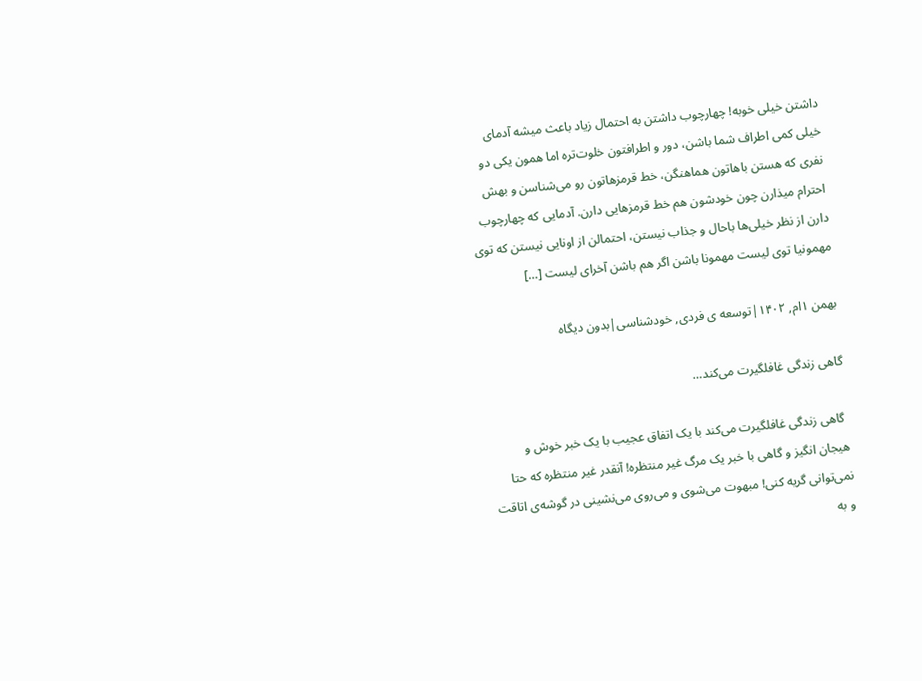داشتن خیلی خوبه! چهارچوب داشتن به احتمال زیاد باعث میشه آدمای خیلی کمی اطراف شما باشن، دور و اطرافتون خلوت‌تره اما همون یکی دو نفری که هستن باهاتون هماهنگن، خط قرمزهاتون رو می‌شناسن و بهش احترام میذارن چون خودشون هم خط قرمزهایی دارن. آدمایی که چهارچوب دارن از نظر خیلی‌ها باحال و جذاب نیستن، احتمالن از اونایی نیستن که توی مهمونیا توی لیست مهمونا باشن اگر هم باشن آخرای لیست […]

بهمن ۱ام, ۱۴۰۲|توسعه ی فردی, خودشناسی|بدون دیگاه

گاهی زندگی غافلگیرت می‌کند…

 گاهی زندگی غافلگیرت می‌کند با یک اتفاق عجیب با یک خبر خوش و هیجان انگیز و گاهی با خبر یک مرگ غیر منتظره! آنقدر غیر منتظره که حتا نمی‌توانی گریه کنی! مبهوت می‌شوی و می‌روی می‌نشینی در گوشه‌ی اتاقت و به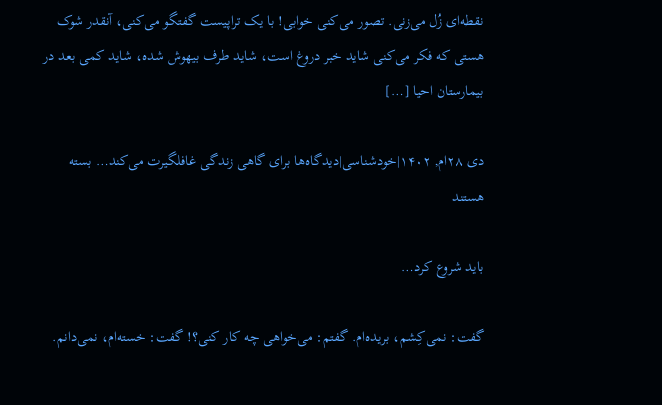نقطه‌ای زُل می‌زنی. تصور می‌کنی خوابی! با یک تراپیست گفتگو می‌کنی، آنقدر شوک هستی که فکر می‌کنی شاید خبر دروغ است، شاید طرف بیهوش شده، شاید کمی بعد در بیمارستان احیا […]

دی ۲۸ام, ۱۴۰۲|خودشناسی|دیدگاه‌ها برای گاهی زندگی غافلگیرت می‌کند… بسته هستند

باید شروع کرد…

گفت: نمی‌کِشم، بریده‌ام. گفتم: می‌خواهی چه کار کنی؟! گفت: خسته‌ام، نمی‌دانم.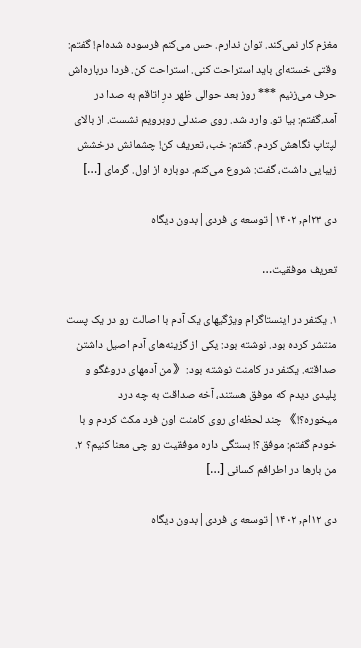مغزم کار نمی‌کند. توان ندارم. حس می‌کنم فرسوده شده‌ام! گفتم: وقتی خسته‌ای باید استراحت کنی. استراحت کن. فردا درباره‌اش حرف می‌زنیم *** روز بعد حوالی ظهر درِ اتاقم به صدا در آمد.گفتم: بیا تو. وارد شد. روی صندلی روبرویم نشست. از بالای لپتاپ نگاهش کردم. گفتم: خب، تعریف کن! چشمانش درخشش زیبایی داشت، گفت: شروع می‌کنم. دوباره از اول. گرمای […]

دی ۲۳ام, ۱۴۰۲|توسعه ی فردی|بدون دیگاه

تعریف موفقیت…

۱. یکنفر در اینستاگرام ویژگیهای یک آدم با اصالت رو در یک پست منتشر کرده‌ بود. نوشته بود: یکی از گزینه‌های آدم اصیل داشتن صداقته. یکنفر در کامنت نوشته بود: 《من آدمهای دروغگو و پلیدی دیدم که موفق هستند، آخه صداقت به چه درد میخوره؟!》 چند لحظه‌ای روی کامنت اون فرد مکث کردم و با خودم گفتم: موفق؟! بستگی داره موفقیت رو چی معنا کنیم؟ ۲. من بارها در اطرافم‌ کسانی […]

دی ۱۲ام, ۱۴۰۲|توسعه ی فردی|بدون دیگاه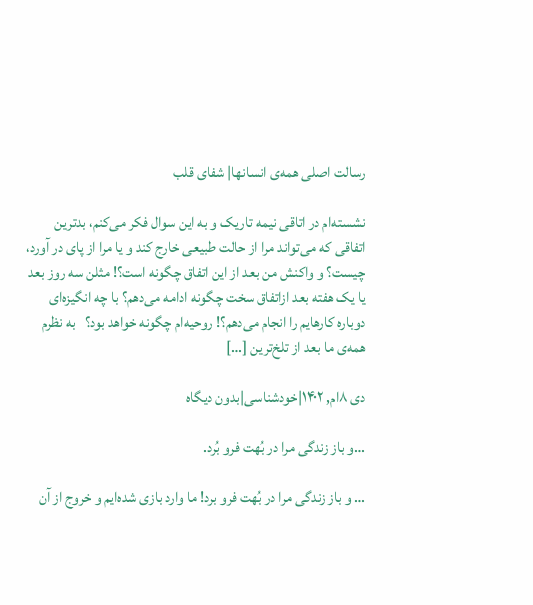رسالت اصلی همه‌ی انسانها| شفای قلب

نشسته‌ام در اتاقی نیمه تاریک و به این سوال فکر می‌کنم، بدترین اتفاقی که می‌تواند مرا از حالت طبیعی خارج کند و یا مرا از پای در آورد‌‌، چیست؟ و واکنش من بعد از این اتفاق چگونه است؟! مثلن سه روز بعد یا یک هفته بعد ازاتفاق سخت چگونه ادامه می‌دهم؟ با چه انگیزه‌ای دوباره کارهایم را انجام می‌دهم؟! روحیه‌ام چگونه خواهد بود؟   به نظرم همه‌ی ما بعد از تلخ‌ترین […]

دی ۸ام, ۱۴۰۲|خودشناسی|بدون دیگاه

…و باز زندگی مرا در بُهت فرو بُرد.

… و باز زندگی مرا در بُهت فرو برد! ما وارد بازی شده‌ایم و خروج از آن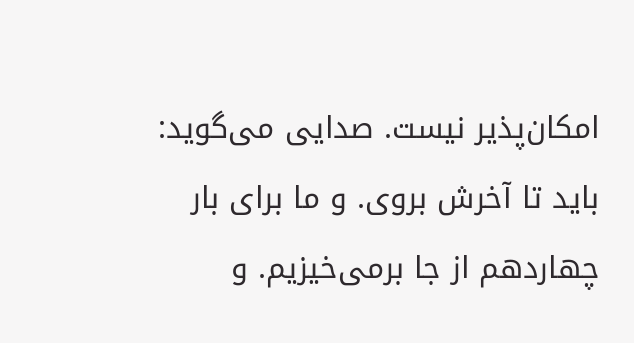امکان‌پذیر نیست. صدایی می‌گوید: باید تا آخرش بروی. و ما برای بار چهاردهم از جا برمی‌خیزیم. و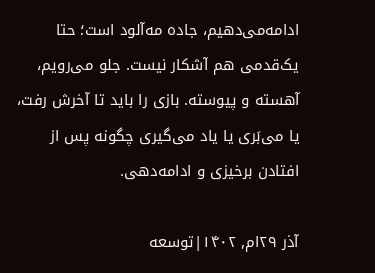ادامه‌می‌دهیم، جاده مه‌آلود است؛ حتا یک‌قدمی هم آشکار نیست. جلو می‌رویم، آهسته و پیوسته. بازی را باید تا آخرش رفت، یا می‌بَری یا یاد می‌گیری چگونه پس از افتادن برخیزی و ادامه‌دهی.

آذر ۲۹ام, ۱۴۰۲|توسعه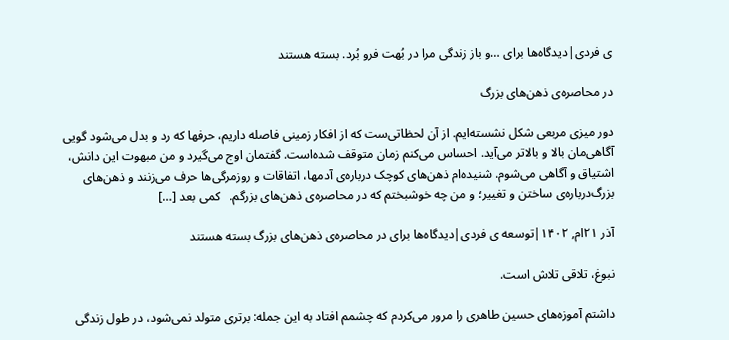ی فردی|دیدگاه‌ها برای …و باز زندگی مرا در بُهت فرو بُرد. بسته هستند

در محاصره‌ی ذهن‌های بزرگ

دور میزی مربعی شکل نشسته‌ایم. از آن لحظاتی‌ست که از افکار زمینی فاصله داریم، حرفها که رد و بدل می‌شود گویی آگاهی‌مان بالا و بالاتر می‌آید. احساس می‌کنم زمان متوقف شده‌است. گفتمان اوج می‌گیرد و من مبهوت این دانش، اشتیاق و آگاهی می‌شوم. شنیده‌ام ذهن‌های کوچک درباره‌ی آدمها، اتفاقات و روزمرگی‌ها حرف می‌زنند و ذهن‌های بزرگ‌درباره‌ی ساختن و تغییر؛ و من چه خوشبختم که در محاصره‌ی ذهن‌های بزرگم.   کمی بعد […]

آذر ۲۱ام, ۱۴۰۲|توسعه ی فردی|دیدگاه‌ها برای در محاصره‌ی ذهن‌های بزرگ بسته هستند

نبوغ، تلاقی تلاش است.

داشتم آموزه‌های حسین طاهری را مرور می‌کردم که چشمم افتاد به این جمله: برتری متولد نمی‌شود، در طول زندگی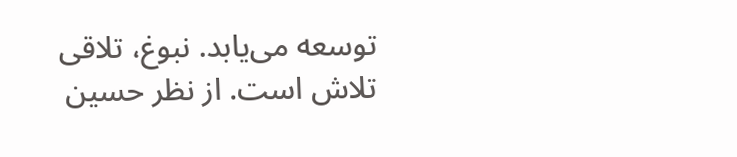توسعه می‌یابد. نبوغ، تلاقی تلاش است. از نظر حسین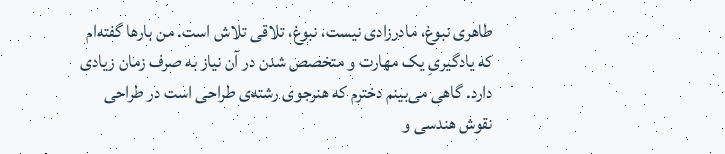طاهری نبوغ، مادرزادی نیست، نبوغ، تلاقی تلاش است. من بارها گفته‌ام که یادگیریِ یک مهارت و متخصص شدن در آن نیاز به صرف زمان زیادی دارد. گاهی می‌بینم دخترم که هنرجوی رشته‌ی طراحی است در طراحی نقوش هندسی و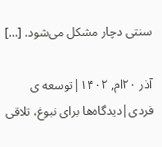سنتی دچار مشکل می‌شود. […]

آذر ۲۰ام, ۱۴۰۲|توسعه ی فردی|دیدگاه‌ها برای نبوغ، تلاقی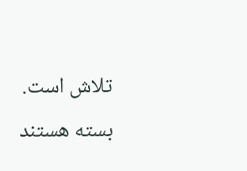تلاش است. بسته هستند